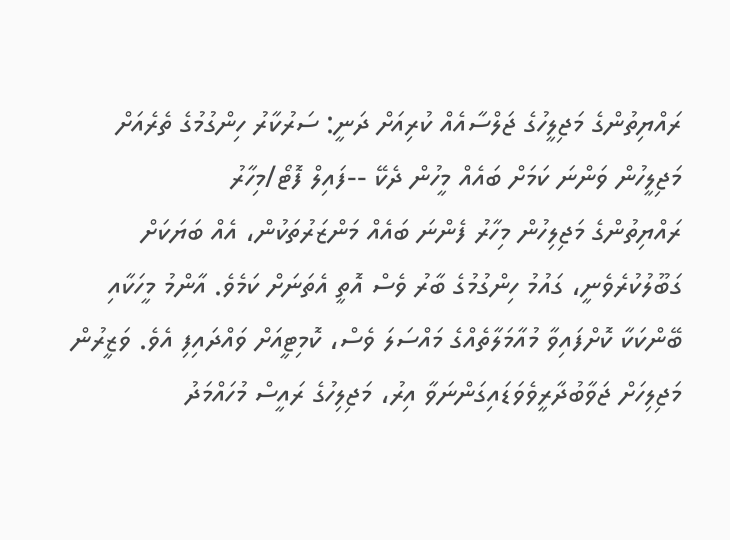ރައްޔިތުންގެ މަޖިލީހުގެ ޖަލްސާއެއް ކުރިއަށް ދަނީ: ސަރުކާރު ހިންގުމުގެ ތެރެއަށް މަޖިލީހުން ވަންނަ ކަމަށް ބައެއް މީހުން ދެކޭ --ފައިލް ފޮޓޯ/މިހާރު
ރައްޔިތުންގެ މަޖިލިހުން މިހާރު ފެންނަ ބައެއް މަންޒަރުތަކުން، އެއް ބަޔަކަށް ގަބޫލުކުރެވެނީ، ގައުމު ހިންގުމުގެ ބާރު ވެސް އޮތީ އެތަނަށް ކަމެވެ. އާންމު މީހަކާއި ބޭންކަކާ ކޮށްފައިވާ މުއާމަލާތެއްގެ މައްސަލަ ވެސް، ކޮމިޓީއަށް ވައްދައިފި އެވެ. ވަޒީރުން މަޖިލިހަށް ޖަވާބުދާރީވެވަޑައިގަންނަވާ އިރު، މަޖިލިހުގެ ރައީސް މުހައްމަދު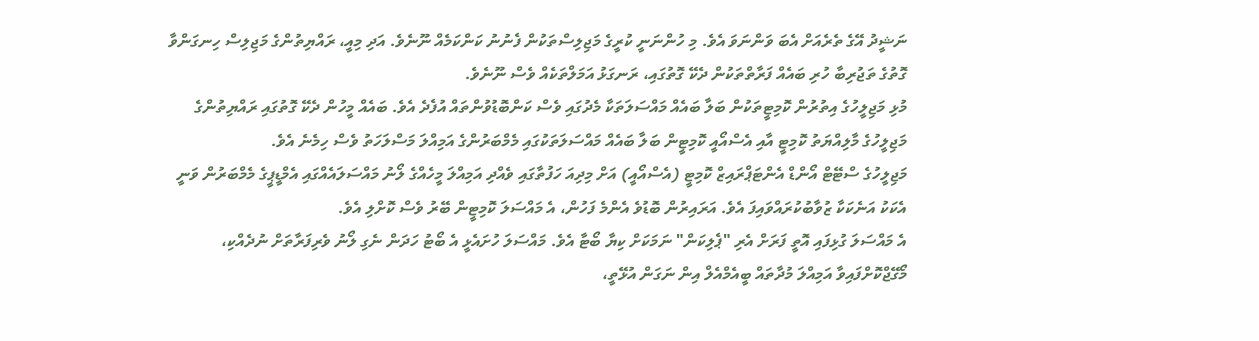ނަޝީދު އޭގެ ތެރެއަށް އެބަ ވަންނަވަ އެވެ. މި ހުންނަނީ ކުރީގެ މަޖިލިސްތަކުން ފެނުނު ކަންކަމެއް ނޫނެވެ. އަދި މިއީ، ރައްޔިތުންގެ މަޖިލިސް ހިނގަންވާ ގޮތުގެ ތަޖުރިބާ ހުރި ބައެއް ފަރާތްތަކުން ދެކޭ ގޮތުގައި، ރަނގަޅު އަމަލްތަކެއް ވެސް ނޫނެވެ.
މުޅި މަޖިލީހުގެ އިތުރުން ކޮމިޓީތަކުން ބަލާ ބައެއް މައްސަލަތަކާ މެދުގައި ވެސް ކަންބޮޑުވުންތައް އުފެދެ އެވެ. ބައެއް މީހުން ދެކޭ ގޮތުގައި ރައްޔިތުންގެ މަޖިލީހުގެ މާލިއްޔަތު ކޮމިޓީ އާއި އެސްއޯއީ ކޮމިޓީން ބަލާ ބައެއް މައްސަލަތަކުގައި މެމްބަރުންގެ އަމިއްލަ މަސްލަހަތު ވެސް ހިމެނެ އެވެ.
މަޖިލީހުގެ ސްޓޭޓް އޯންޑް އެންޓަޕްރައިޒް ކޮމިޓީ (އެސްއޯއީ) އަށް މިދިއަ ހަފުތާގައި ވެއްދި އަމިއްލަ މީހެއްގެ ލޯނު މައްސަލައެއްގައި އެމްޑީޕީގެ މެމްބަރުން ވަނީ އެކަކު އަނެކަކާ ޒުވާބުކުރައްވައިފަ އެވެ. އަރައިރުން ބޮޑުވެ އެންމެ ފަހުން، އެ މައްސަލަ ކޮމިޓީން ބޭރު ވެސް ކޮށްލި އެވެ.
އެ މައްސަލަ ގުޅިފައި އޮތީ ފަރަށް އެރި "ޕެލިކަން" ނަމަކަށް ކިޔާ ބޯޓާ އެވެ. މައްސަލަ ހުށައެޅީ އެ ބޯޓު ހަދަން ނެގި ލޯނު ވެރިފަރާތަށް ނުދެއްކި، މޯގޭޖްކޮށްފައިވާ އަމިއްލަ މުދާތައް ބީއެމްއެލް އިން ނަގަން އުޅޭތީ،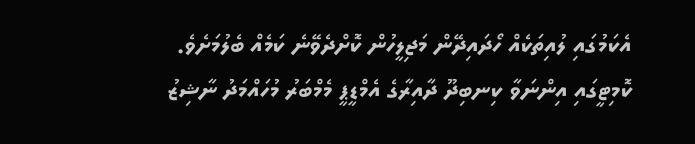އެކަމުގައި ލުއިތަކެއް ހޯދައިދޭން މަޖިލީހުން ކޮށްދެވޭނެ ކަމެއް ބެލުމަށެވެ.
ކޮމިޓީގައި އިންނަވާ ކިނބިދޫ ދާއިރާގެ އެމްޑީޕީ މެމްބަރު މުހައްމަދު ނާޝިޒު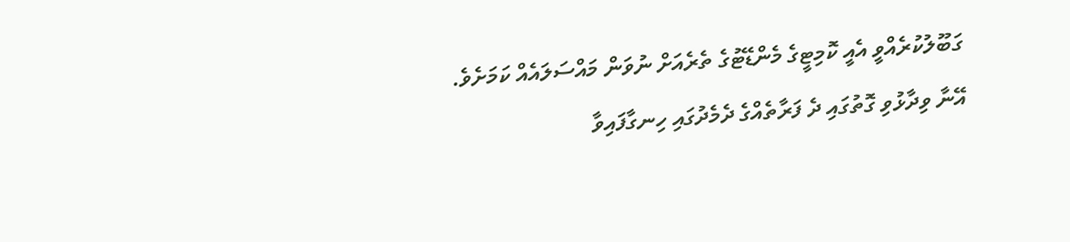ގަބޫލުކުރެއްވީ އެއީ ކޮމިޓީގެ މެންޑޭޓުގެ ތެރެއަށް ނުވަން މައްސަލައެއް ކަމަށެވެ.
އޭނާ ވިދާޅުވި ގޮތުގައި ދެ ފަރާތެއްގެ ދެމެދުގައި ހިނގާފައިވާ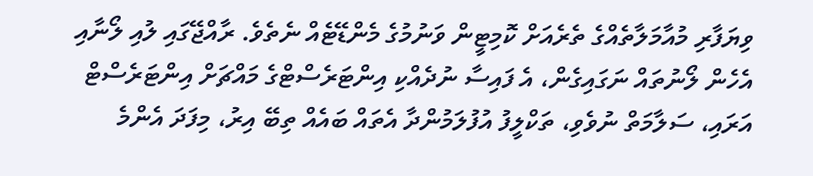ވިޔަފާރި މުއާމަލާތެއްގެ ތެރެއަށް ކޮމިޓީން ވަނުމުގެ މެންޑޭޓެއް ނެތެވެ. ރާއްޖޭގައި ލުއި ލޯނާއި އެހެން ލޯނުތައް ނަގައިގެން، އެ ފައިސާ ނުދެއްކި އިންޓަރެސްޓްގެ މައްޗަށް އިންޓަރެސްޓް އަރައި، ސަލާމަތް ނުވެވި، ތަކްލީފު އުފުލަމުންދާ އެތައް ބައެއް ތިބޭ އިރު، މިފަދަ އެންމެ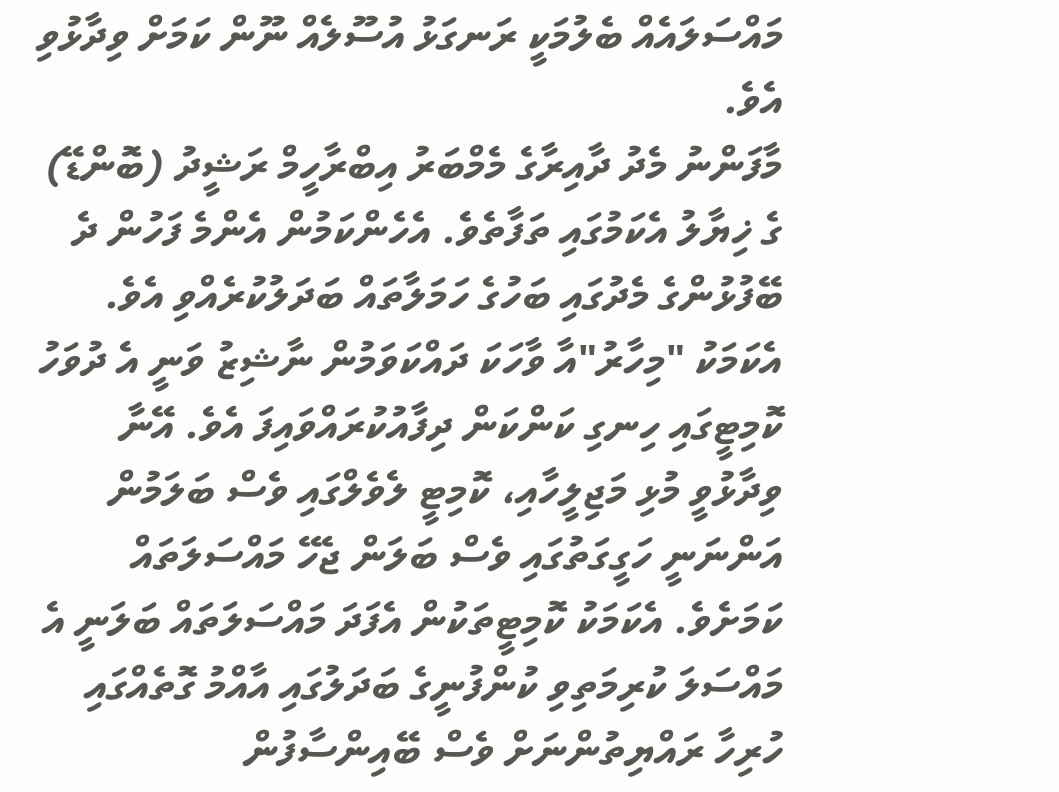މައްސަލައެއް ބެލުމަކީ ރަނގަޅު އުސޫލެއް ނޫން ކަމަށް ވިދާޅުވި އެވެ.
މާފަންނު މެދު ދާއިރާގެ މެމްބަރު އިބްރާހީމް ރަޝީދު (ބޮންޑޭ) ގެ ޚިޔާލު އެކަމުގައި ތަފާތެވެ. އެހެންކަމުން އެންމެ ފަހުން ދެ ބޭފުޅުންގެ މެދުގައި ބަހުގެ ހަމަލާތައް ބަދަލުކުރެއްވި އެވެ.
އެކަމަކު "މިހާރު"އާ ވާހަކަ ދައްކަވަމުން ނާޝިޒު ވަނީ އެ ދުވަހު ކޮމިޓީގައި ހިނގި ކަންކަން ދިފާއުކުރައްވައިފަ އެވެ. އޭނާ ވިދާޅުވީ މުޅި މަޖިލީހާއި، ކޮމިޓީ ލެވެލްގައި ވެސް ބަލަމުން އަންނަނީ ހަގީގަތުގައި ވެސް ބަލަން ޖެހޭ މައްސަލަތައް ކަމަށެވެ. އެކަމަކު ކޮމިޓީތަކުން އެފަދަ މައްސަލަތައް ބަލަނީ އެ މައްސަލަ ކުރިމަތިވި ކުންފުނީގެ ބަދަލުގައި އާއްމު ގޮތެއްގައި ހުރިހާ ރައްޔިތުންނަށް ވެސް ބޭއިންސާފުން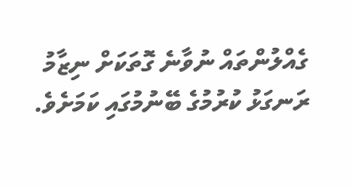ގެއްލުންތައް ނުވާނެ ގޮތަކަށް ނިޒާމު ރަނގަޅު ކުރުމުގެ ބޭނުމުގައި ކަމަށެވެ.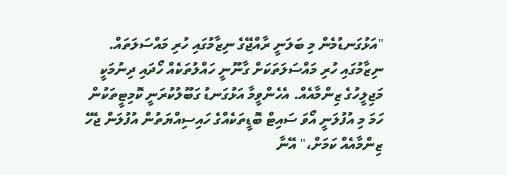"އަޅުގަނޑުމެން މި ބަލަނީ ރާއްޖޭގެ ނިޒާމުގައި ހުރި މައްސަލަތައް. ނިޒާމުގައި ހުރި މައްސަލަތަކަށް ގާނޫނީ ހައްލުތަކެއް ހޯދައި ދިނުމަކީ މަޖިލީހުގެ ޒިންމާއެއް. އެހެންވީމާ އަޅުގަނޑު ގަބޫލުކުރަނީ ކޮމިޓީތަކުން ހަމަ މި އުފުލަނީ އޯވަ ސައިޓް ބޮޑީތަކެއްގެ ހައިސިއްޔަތުން އުފުލަން ޖެހޭ ޒިންމާއެއް ކަމަށް،" އޭނާ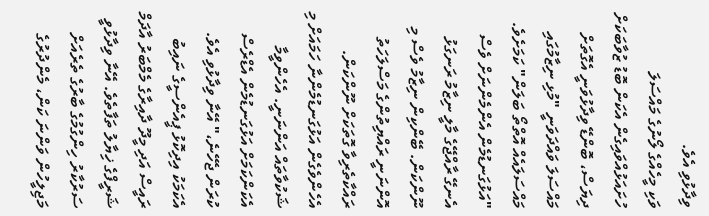ވިދާޅުވި އެވެ.
ވަކި މީހެއްގެ ލޯނުގެ މައްސަލަ ހުށައަޅުއްވައިގެން އެކަން ބޮޑު ޒުވާބަކަށް ދިޔަސް، ބޮންޑޭ ވިދާޅުވަނީ އެގޮތަށް މައްސަލަ ވައްދަވަނީ "މުޅި ނިޒާމުގައި މައްސަލައެއް އޮތްތޯ ބަލަން" ކަމަށެވެ.
"އަޅުގަނޑުމެން އެންމެންނަށް ވެސް އެނގޭ ރާއްޖޭގެ މާލީ ނިޒާމު ރަނގަޅު ނޫންކަން. ބޭންކިން ނިޒާމު ވެސް މި އޮންނަނީ ރައްޔިތުންގެ މަސްލަހަތު ރައްކާތެރިވާ ގޮތަކަށް ނޫންކަން. އެހެންވެގެން އަޅުގަނޑުމެންނާ ހަމައަށް މި ޝަކުވާތައް އަންނަނީ. އެހެންވީމާ އެކަންކަމަށް އަޅުގަނޑުމެން އެޑްރެސް ކުރަން ޖެހޭނެ،" އޭނާ ވިދާޅުވި އެވެ.
އެކަމަކު އިދިކޮޅު ޕީއެންސީގެ ނައިބު ރައީސް އަދި މީދޫ ދާއިރާގެ މެމްބަރު އާދަމް ޝަރީފްގެ ޚިޔާލު ތަފާތެވެ. އޭނާ ވިދާޅުވީ ސަރުކާރު ހިންގުމުގެ ބާރުގެ ތެރެއަށް މަޖިލީހުން ވަންނަ ކަން، މެންދުރުގެ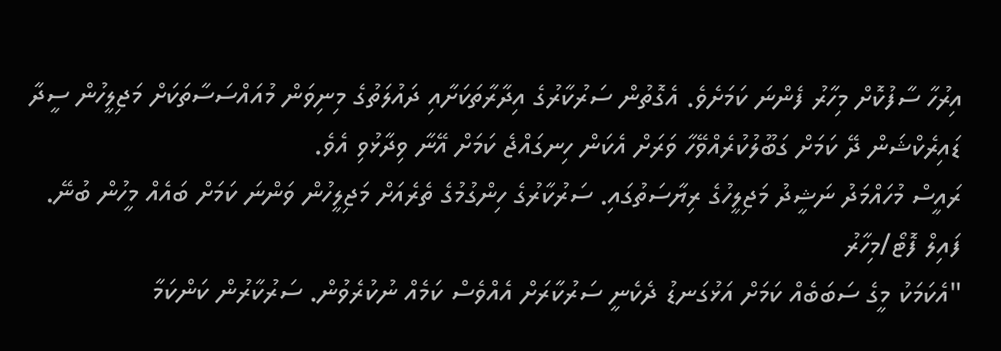އިރުހާ ސާފުކޮށް މިހާރު ފެންނަ ކަމަށެވެ. އެގޮތުން ސަރުކާރުގެ އިދާރާތަކަށާއި ދައުލަތުގެ މިނިވަން މުއައްސަސާތަކަށް މަޖިލީހުން ސީދާ ޑައިރެކްޝަން ދޭ ކަމަށް ގަބޫލުކުރެއްވޭހާ ވަރަށް އެކަން ހިނގައްޖެ ކަމަށް އޭނާ ވިދާޅުވި އެވެ.
ރައީސް މުހައްމަދު ނަޝީދު މަޖިލީހުގެ ރިޔާސަތުގައި. ސަރުކާރުގެ ހިންގުމުގެ ތެރެއަށް މަޖިލީހުން ވަންނަ ކަމަށް ބައެއް މީހުން ބުނޭ. ފައިލް ފޮޓޯ/މިހާރު
"އެކަމަކު މީގެ ސަބަބެއް ކަމަށް އަޅުގަނޑު ދެކެނީ ސަރުކާރަށް އެއްވެސް ކަމެއް ނުކުރެވުން. ސަރުކާރުން ކަންކަމާ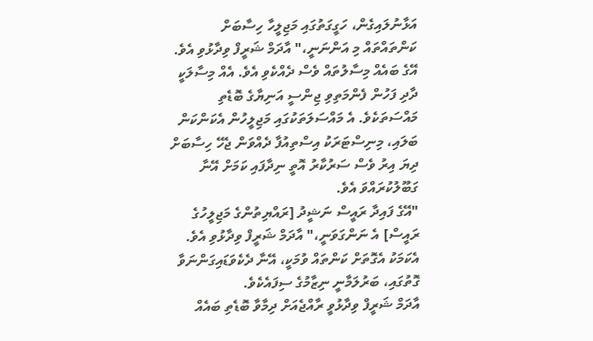އަޅާނުލައިގެން، ހަގީގަތުގައި މަޖިލީހާ ހިސާބަށް ކަންތައްތައް މި އަންނަނީ،" އާދަމް ޝަރީފް ވިދާޅުވި އެވެ.
އޭގެ ބައެއް މިސާލުތައް ވެސް ދެއްކެވި އެވެ. އެއް މިސާލަކީ ދާދި ފަހުން ފެންމަތިވި ޖިންސީ އަނިޔާގެ ބޮޑެތި މައްސަތަކެވެ. އެ މައްސަލަތަކުގައި މަޖިލީހުން އެކަންކަން ބަލައި، މިނިސްޓަރަކު އިސްތިއުފާ ދެއްވަން ޖެހޭ ހިސާބަށް ދިޔަ އިރު ވެސް ސަރުކާރު އޮތީ ނިދާފައި ކަމަށް އޭނާ ގަބޫލުކުރައްވަ އެވެ.
"އޭގެ ފައިދާ ރައީސް ނަޝީދު [ރައްޔިތުންގެ މަޖިލީހުގެ ރައީސް] އެ ނަންގަވަނީ،" އާދަމް ޝަރީފް ވިދާޅުވި އެވެ.
އެކަމަކު އެގޮތަށް ކަންތައް ވުމަކީ، އޭނާ ދެކެވަޑައިގަންނަވާ ގޮތުގައި، ބަރުލަމާނީ ނިޒާމުގެ ސިފައެކެވެ.
އާދަމް ޝަރީފް ވިދާޅުވީ ރާއްޖެއަށް ދިމާވާ ބޮޑެތި ބައެއް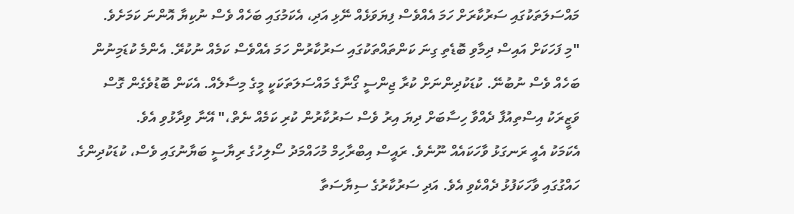މައްސަލަތަކުގައި ސަރުކާރަށް ހަމަ އެއްވެސް ފިޔަވަޅެއް ނޭޅި އަދި، އެކަމުގައި ބަހެއް ވެސް ނުކިޔާ އޮންނަ ކަމަށެވެ.
"މި ފަހަކަށް އައިސް ދިމާވި ބޮޑެތި ގިނަ ކަންތައްތަކުގައި ސަރުކާރުން ހަމަ އެއްވެސް ކަމެއް ނުކުރޭ. އެންމެ ކުޑަމިނުން ބަހެއް ވެސް ނުބުނޭ. ކުޑަކުދިންނަށް ކުރާ ޖިންސީ ގޯނާގެ މައްސަލަތަކަކީ މީގެ މިސާލެއް. އެކަން ބޮޑުވެގެން ގޮސް ވަޒީރަކު އިސްތިއުފާ ދެއްވާ ހިސާބަށް ދިޔަ އިރު ވެސް ސަރުކާރުން ކުރި ކަމެއް ނެތް،" އޭނާ ވިދާޅުވި އެވެ.
އެކަމަކު އެއީ ރަނގަޅު ވާހަކައެއް ނޫނެވެ. ރައީސް އިބްރާހިމް މުހައްމަދު ސޯލިހުގެ ރިޔާސީ ބަޔާނުގައި ވެސް، ކުޑަކުދިންގެ ހައްގުގައި ވާހަކަފުޅު ދެއްކެވި އެވެ. އަދި ސަރުކާރުގެ ސިޔާސަތާ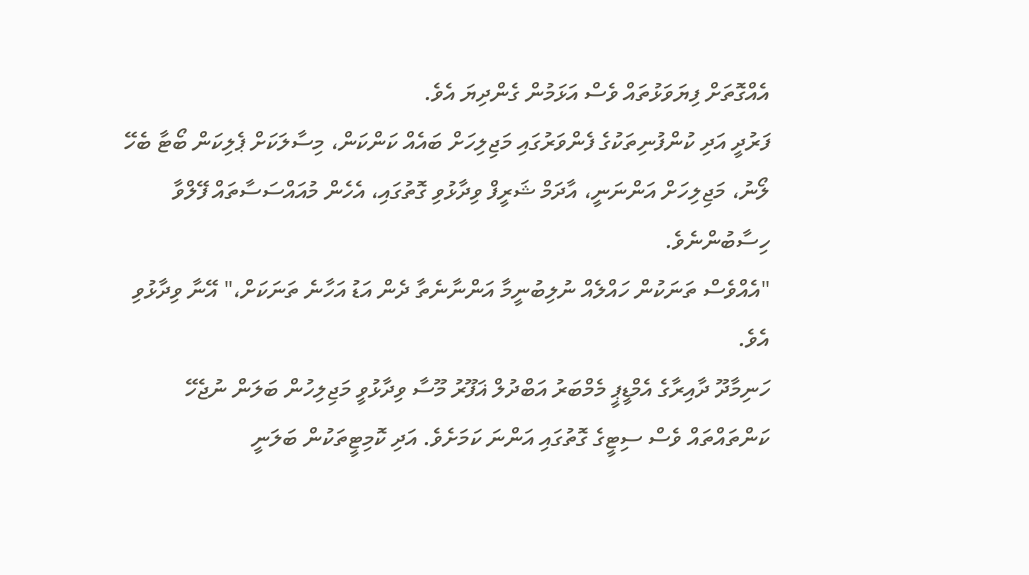އެއްގޮތަށް ފިޔަވަޅުތައް ވެސް އަޅަމުން ގެންދިޔަ އެވެ.
ފަރުދީ އަދި ކުންފުނިތަކުގެ ފެންވަރުގައި މަޖިލިހަށް ބައެއް ކަންކަން، މިސާލަކަށް ޕެލިކަން ބޯޓާ ބެހޭ ލޯނު، މަޖިލިހަށް އަންނަނީ، އާދަމް ޝަރީފް ވިދާޅުވި ގޮތުގައި، އެހެން މުއައްސަސާތައް ފޭލްވާ ހިސާބުންނެވެ.
"އެއްވެސް ތަނަކުން ހައްލެއް ނުލިބުނީމާ އަންނާނެތާ ދެން އަޑު އަހާނެ ތަނަކަށް،" އޭނާ ވިދާޅުވި އެވެ.
ހަނިމާދޫ ދާއިރާގެ އެމްޑީޕީ މެމްބަރު އަބްދުލް ޣަފޫރު މޫސާ ވިދާޅުވީ މަޖިލިހުން ބަލަން ނުޖެހޭ ކަންތައްތައް ވެސް ސިޓީގެ ގޮތުގައި އަންނަ ކަމަށެވެ. އަދި ކޮމިޓީތަކުން ބަލަނީ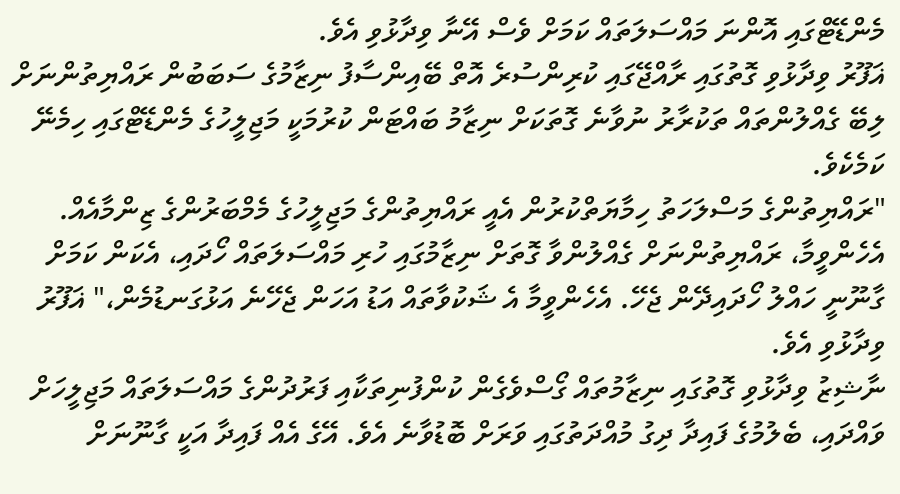މެންޑޭޓްގައި އޮންނަ މައްސަލަތައް ކަމަށް ވެސް އޭނާ ވިދާޅުވި އެވެ.
ޣަފޫރު ވިދާޅުވި ގޮތުގައި ރާއްޖޭގައި ކުރިންސުރެ އޮތް ބޭއިންސާފު ނިޒާމުގެ ސަބަބުން ރައްޔިތުންނަށް ލިބޭ ގެއްލުންތައް ތަކުރާރު ނުވާނެ ގޮތަކަށް ނިޒާމު ބައްޓަން ކުރުމަކީ މަޖިލީހުގެ މެންޑޭޓްގައި ހިމެނޭ ކަމެކެވެ.
"ރައްޔިތުންގެ މަސްލަހަތު ހިމާޔަތްކުރުން އެއީ ރައްޔިތުންގެ މަޖިލީހުގެ މެމްބަރުންގެ ޒިންމާއެއް. އެހެންވީމާ، ރައްޔިތުންނަށް ގެއްލުންވާ ގޮތަށް ނިޒާމުގައި ހުރި މައްސަލަތައް ހޯދައި، އެކަން ކަމަށް ގާނޫނީ ހައްލު ހޯދައިދޭން ޖެހޭ. އެހެންވީމާ އެ ޝަކުވާތައް އަޑު އަހަން ޖެހޭނެ އަޅުގަނޑުމެން،" ޣަފޫރު ވިދާޅުވި އެވެ.
ނާޝިޒު ވިދާޅުވި ގޮތުގައި ނިޒާމުތައް ގޯސްވެގެން ކުންފުނިތަކާއި ފަރުދުންގެ މައްސަލަތައް މަޖިލީހަށް ވައްދައި، ބެލުމުގެ ފައިދާ ދިގު މުއްދަތުގައި ވަރަށް ބޮޑުވާނެ އެވެ. އޭގެ އެއް ފައިދާ އަކީ ގާނޫނަށް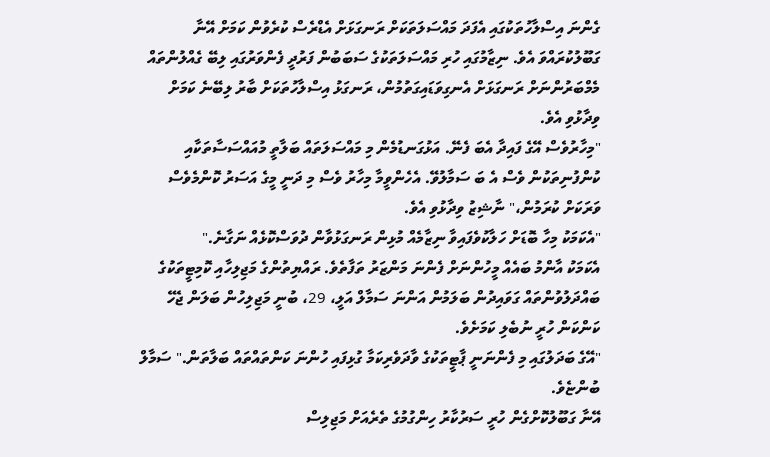ގެންނަ އިސްލާހުތަކުގައި އެފަދަ މައްސަލަތަކަށް ރަނގަޅަށް އެޑްރެސް ކުރެވުން ކަމަށް އޭނާ ގަބޫލުކުރައްވަ އެވެ. ނިޒާމުގައި ހުރި މައްސަލަތަކުގެ ސަބަބުން ފަރުދީ ފެންވަރުގައި ލިބޭ ގެއްލުންތައް މެމްބަރުންނަށް ރަނގަޅަށް އެނގިވަޑައިގަތުމުން، ރަނގަޅު އިސްލާހުތަކަށް ބާރު ލިބޭނެ ކަމަށް ވިދާޅުވި އެވެ.
"މިހާރުވެސް އޭގެ ފައިދާ އެބަ ފެނޭ. އަޅުގަނޑުމެން މި މައްސަލަތައް ބަލާތީ މުއައްސަސާތަކާއި ކުންފުނިތަކުން ވެސް އެ ބަ ސަމާލުވޭ. އެހެންވީމާ މިހާރު ވެސް މި ދަނީ މީގެ އަސަރު ކޮންމެވެސް ވަރަކަށް ކުރަމުން،" ނާޝިޒު ވިދާޅުވި އެވެ.
"އެކަމަކު މިހާ ބޮޑަށް ހަލާކުވެފައިވާ ނިޒާމެއް މުޅިން ރަނގަޅުވާން ދުވަސްކޮޅެއް ނަގާނެ."
އެކަމަކު އާންމު ބައެއް މީހުންނަށް ފެންނަ މަންޒަރު ތަފާތެވެ. ރައްޔިތުންގެ މަޖިލިހާއި ކޮމިޓީތަކުގެ ބައްދަލުވުންތައް ގަވައިދުން ބަލަމުން އަންނަ ސަމާލް އަލީ، 29، ބުނީ މަޖިލިހުން ބަލަން ޖެހޭ ކަންކަން ހުރީ ނުބެލި ކަމަށެވެ.
"އޭގެ ބަދަލުގައި މި ފެންނަނީ ޕާޓީތަކުގެ ވާދަވެރިކަމާ ގުޅިފައި ހުންނަ ކަންތައްތައް ބަލާތަން." ސަމާލް ބުންޏެވެ.
އޭނާ ގަބޫލުކޮށްގެން ހުރީ ސަރުކާރު ހިންގުމުގެ ތެރެއަށް މަޖިލިސް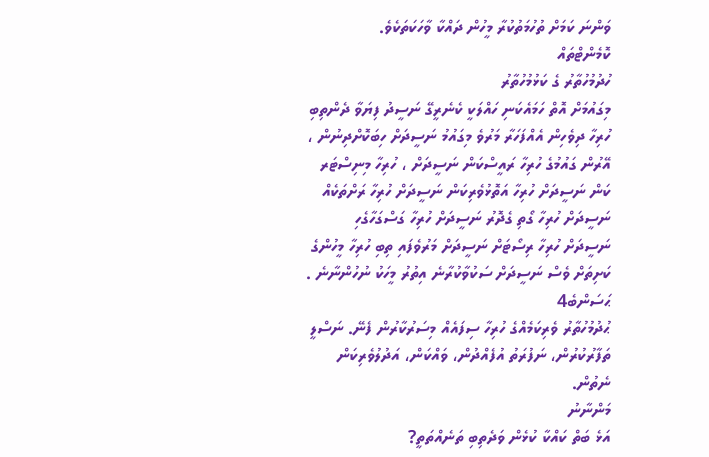ވަންނަ ކަމަށް ތުހުމަތުކުރާ މީހުން ދައްކާ ވާހަކަތަކެވެ.
ކޮމެންޓްތައް
ހުދުމުހުތާރު ގެ ކަޅުމުހުތާރު
މިގައުމަށް އޮތް ހަމައެކަނި ހައްލަކީ ކެނެރީގޭ ނަސީދު ފިޔަވާ ދެންތިބި ހުރިހާ ދިވެހިން އެއްފަހަރާ މަރުވެ މިގައުމު ނަސީދަށް ހިބަކޮށްދިނުން ، އޭރުން ގައުމުގެ ހުރިހާ ރައީސްކަން ނަސީދަށް ، ހުރިހާ މިނިސްޓަރ ކަން ނަސީދަށް ހުރިހާ އަތޮޅުވެރިކަން ނަސީދަށް ހުރިހާ ރަށްތަކެއް ނަސީދަށް ހުރިހާ ގޯތި ގެދޮރު ނަސީދަށް ހުރިހާ ގަސްގަހާގެހި ނަސީދަށް ހުރިހާ ރިސޯޓަށް ނަސީދަށް މަރުވެފައި ތިބި ހުރިހާ މީހުންގެ ކަށިތަށް ވެސް ނަސީދަށް ސަކުވާކުރާނެ އިތުރު މީހަކު ނުހުންނާނެ .
ޙަސަންބެ4
ޙުދުމުހުތާރު ވެރިކަމެއްގެ ހުރިހާ ސިފައެއް މިސަރުކާރުން ފެނޭ. ނަސްލީ ތަފާރުކުރުން، ނަފުރަތު އުފެއްދުން، ވައްކަން، އަދުލުވެރިކަން ނެތުން.
މަންނާނު
އަޅެ ބަތް ކައްކާ ކުޅެން ވަދެތިބި ތަނެއްތަތީ?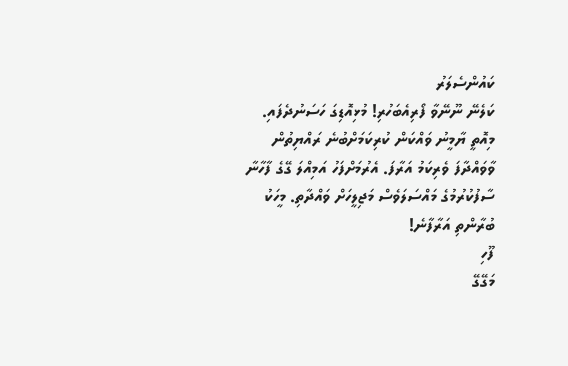ކައުންސެލަރު
ކަލެނޭ ނޫނޭވާ ފޯރިއެބަހުރި! މުޅިއޮޑިގަ ހަސަނުދެފައި. މިއޮތީ ޔާމީނު ވައްކަން ކުރިކަމަށްބުނެ ރައްޔިތުން ވާވައްދާފަ ވެރިކަމު އަރާފަ. އެރުމަށްފަހު އަމިއްލަ ގޭގެ ފާހާނާ ސާފުކުރުމުގެ މައްސަލަވެސް މަޖިލީހަށް ވައްދާތި. މީހަކު ބުރާންތި އަރާފާނެ!
ފޫހި
މަގޭގޭ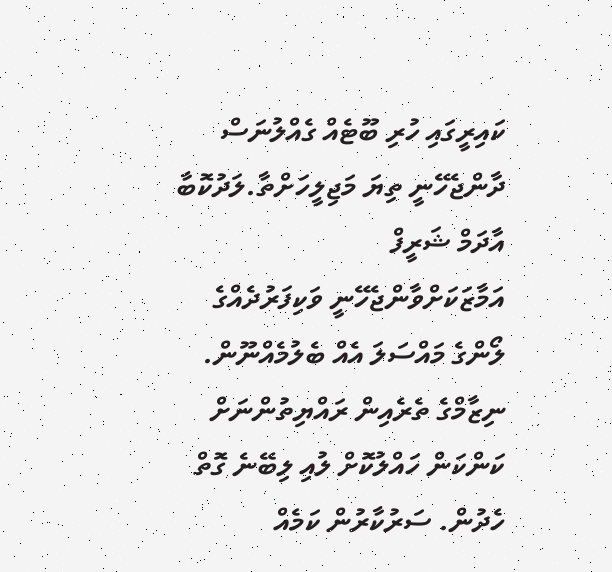ކައިރީގައި ހުރި ބޫޓެއް ގެއްލުނަސް ދާންޖެހޭނީ ތިޔަ މަޖިލީހަށްތާ.ލަދުކޮބާ
އާދަމް ޝަރީފް
އަމާޒަކަށްވާންޖެހޭނީ ވަކިފަރުދެއްގެ ލޯންގެ މައްސަލަ އެއް ބެލުމެއްނޫން. ނިޒާމްގެ ތެރެއިން ރައްޔިތުންނަށް ކަންކަން ހައްލުކޮށް ލުއި ލިބޭނެ ގޮތް ހެދުން. ސަރުކާރުން ކަމެއް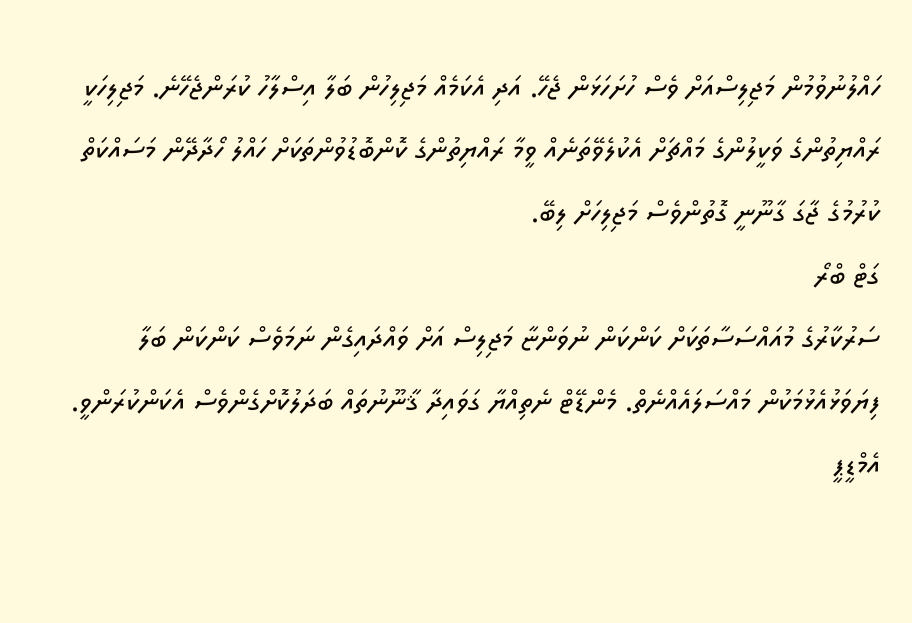ހައްލުނުވުމުން މަޖިލިސްއަށް ވެސް ހުށަހަޅަން ޖެހޭ. އަދި އެކަމެއް މަޖިލިހުން ބަލާ އިސްލާހު ކުރަންޖެހޭނެ. މަޖިލިހަކީ ރައްޔިތުންގެ ވަކީލުންގެ މައްޗަށް އެކުލެވޭތަނެއް ވީމާ ރައްޔިތުންގެ ކޮންބޮޑުވުންތަކަށް ހައްލު ހޯދާދޭން މަސައްކަތް ކުރުމުގެ ޖާގަ ގާނޫނީ ގޮތުންވެސް މަޖިލިހަށް ލިބޭ.
ގަޓް ބްރޯ
ސަރުކާރުގެ މުއައްސަސާތަކަށް ކަންކަން ނުވަންޏާ މަޖިލިސް އަށް ވައްދައިގެން ނަމަވެސް ކަންކަން ބަލާ ފިޔަވަޅުއެޅުމަކުން މައްސަލައެއްނެތް. މެންޑޭޓް ނެތިއްޔާ ގަވައިދާ ޤާނޫނުތައް ބަދަލުކޮށްގެންވެސް އެކަންކުރަންވީ. އެމްޑީޕީ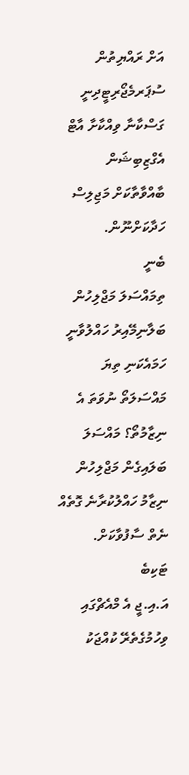އަށް ރައްޔިތުން ސުޕަރމެޖޯރިޓީދިނީ ގަސްކާނާ ވިއްކާށާ އާޓް އެގްޒިބިޝަން ބާއްވާތާކަށް މަޖިލިސް ހަދާކަށްނޫން.
ބެނީ
ތިމައްސަލަ މަޖްލިހުން ބަލާނިމޭއިރު ހައްލުވާނީ ހަމައެކަނި ތިޔަ މައްސަލަތޯ ނުވަތަ އެ ނިޒާމުތޯ؟ މައްސަލަ ބަލައިގެން މަޖްލިހުން ނިޒާމު ހައްލުކުރާނެ ގޮތެއް ނެތް ސާފުވާކަށް.
ޓަކިބެ
އަ.އި.ޖީ އެ މްއެޗްގައި ވިހުމުގެތެރޭ ކުއްޖަކު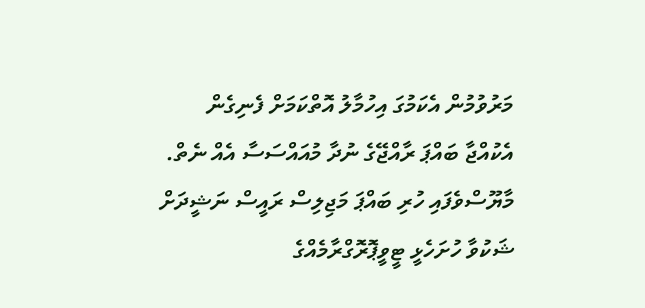މަރުވުމުން އެކަމުގަ އިހުމާލު އޮތްކަމަށް ފެނިގެން އެކުއްޖާ ބައްޕަ ރާއްޖޭގެ ނުދާ މުއައްސަސާ އެއް ނެތް. މާޔޫސްވެފައި ހުރި ބައްޕަ މަޖިލިސް ރައީސް ނަޝީދަށް ޝަކުވާ ހުށަހެޅީ ޓީވީޕޮރޮގްރާމެއްގެ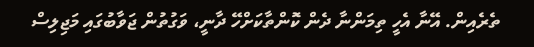ތެރެއިން. އޭނާ އެހީ ތިމަންނާ ދެން ކޮންތާކަށްހޭ ދާނީ، ވަގުތުން ޖަވާބުގައި މަޖިލިސް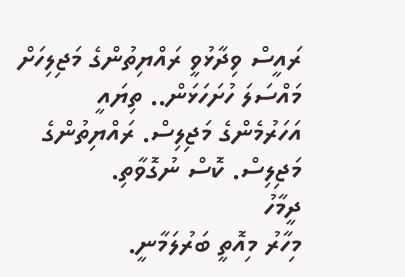ރައީސް ވިދާޅުވީ ރައްޔިތުންގެ މަޖިލިހަށް މައްސަލަ ހުށަހަޅަން.. ތިޔައީ އަހަރުމެންގެ މަޖިލިސް. ރައްޔިތުންގެ މަޖިލިސް. ކޮސް ނުގޮވާތި.
ދީމާހު
މިހާރު މިއޮތީ ބަރުލަމާނީ.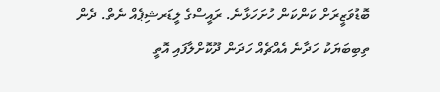ބޮޑުވަޒީރަށް ކަންކަން ހުށަހަޅާނެ. ރައީސްގެ ލީޑަރޝިޕެއް ނެތް. ދެން ތިބިބަޔަކު ހަދާނެ އެއްޗެއް ހަދަން ދޫކޮށްލާފައި އޮތީ